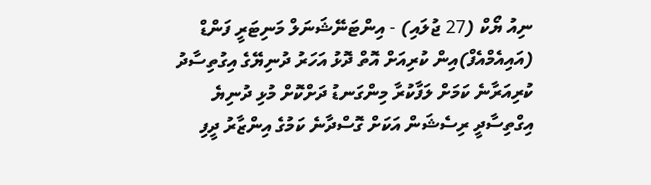ނިއު ޔޯކް (27 ޖުލައި) - އިންޓަނޭޝަނަލް މަނިޓަރީ ފަންޑް (އައިއެމްއެފް)އިން ކުރިއަށް އޮތް ދޮޅު އަހަރު ދުނިޔޭގެ އިގުތިސާދު ކުރިއަރާނެ ކަމަށް ލަފާކުރާ މިންގަނޑު ދަށްކޮށް މުޅި ދުނިޔެ އިގްތިސާދީ ރިސެޝަން އަކަށް ގޮސްދާނެ ކަމުގެ އިންޒާރު ދީފި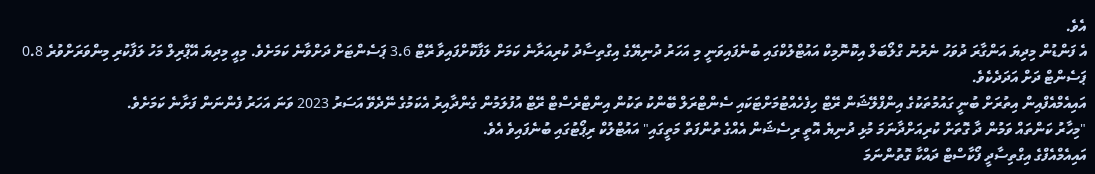އެވެ.
އެ ފަންޑުން މިދިޔަ އަންގާރަ ދުވަހު ނެރުނު ގްލޯބަލް އިކޮނޮމިކް އައުޓްލުކްގައި ބުނެފައިވަނީ މި އަހަރު ދުނިޔޭގެ އިގްތިސާދު ކުރިއަރާނެ ކަމަށް ލަފާކޮށްފައިވާ ރޭޓް 3.6 ޕަސެންޓަށް ދަށްވާނެ ކަމަށެވެ. މިއީ މިދިޔަ އޭޕްރިލް މަހު ލަފާކުރި މިންވަރަށްވުރެ 0.8 ޕަސެންޓް ދަށް އަދަދެކެވެ.
އައިއެމްއެފްއިން އިތުރަށް ބުނީ ގައުމުތަކުގެ އިންފްލޭޝަން ރޭޓް ހިފެހެއްޓުމަށްޓަކައި ސެންޓްރަލް ބޭންކު ތަކުން އިންޓްރެސްޓް ރޭޓް އުފުލަމުން ގެންދާއިރު އެކަމުގެ ނޭދެވޭ އަސަރު 2023 ވަނަ އަހަރު ފެންނަން ފަށާނެ ކަމަށެވެ.
"މިހާރު ކަންތައް ވަމުން ދާ ގޮތަށް ކުރިއަށްދާނަމަ މުޅި ދުނިޔެ އޮތީ ރިސެޝަން އެއްގެ ތުންފަތް މަތީގައި" އައުޓްލުކް ރިޕޯޓުގައި ބުނެފައިވެ އެވެ.
އައިއެމްއެފްގެ އިގްތިސާދީ ފޯކާސްޓް ދައްކާ ގޮތުންނަމަ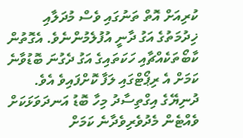ކުރިއަށް އޮތް ތަނުގައި ވެސް މުދަލާއި ޚިދުމަތުގެ އަގު ދާނީ އުފުލެމުންނެވެ. އެގޮތުން ކާބޯތަކެއްޗާއި ހަކަތައިގެ އަގު ދެގުނަ ބޮޑުވާނެ ކަމަށް އެ ރިޕޯޓްގައި ލަފާ ކޮށްފައިވެ އެވެ.
ދުނިޔޭގެ އިގްތިސާދު މިހާ ބޮޑު އަނދަވަޅަކަށް ވެއްޓެން މެދުވެރިވެދާނެ ކަމަށް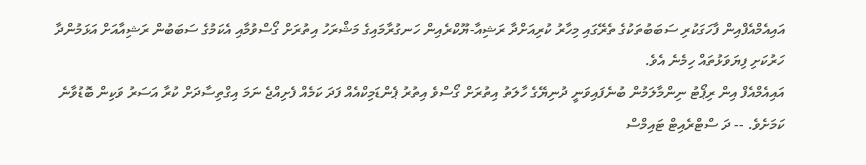އައިއެމްއެފްއިން ފާހަގަކުރި ސަބަބުތަކުގެ ތެރޭގައި މިހާރު ކުރިއަށްދާ ރަޝިއާ-ޔޫކްރެއިން ހަނގުރާމައިގެ މަޝްރަހު އިތުރަށް ގޯސްވުމާއި އެކަމުގެ ސަބަބުން ރަޝިއާއަށް އަޅަމުންދާ ހަރުކަށި ފިޔަވަޅުތައް ހިމެނެ އެވެ.
އައިއެމްއެފް އިން ރިޕޯޓު ނިންމާލަމުން ބުނެފައިވަނީ ދުނިޔޭގެ ހާލަތު އިތުރަށް ގޯސްވެ އިތުރު ޕެންޑަމިކްއެއް ފަދަ ކަމެއް ފެށިއްޖެ ނަމަ އިގްތިސާދަށް ކުރާ އަސަރު ވަކިން ބޮޑުވާނެ ކަމަށެވެ. -- ދަ ސްޓްރެއިޓް ޓައިމްސް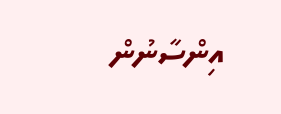އިންސާނުން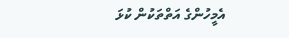އެމީހުންގެ އަތްތަކުން ކުޅަ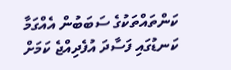ކަންތައްތަކުގެ ސަބަބުން އެއްގަމާ ކަނޑުގައި ފަސާދަ އުފެދިއްޖެ ކަމަށް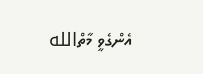އެންގެވީ މާތްالله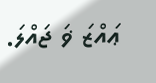ޢައްޒަ ޥަ ޖައްލަ.